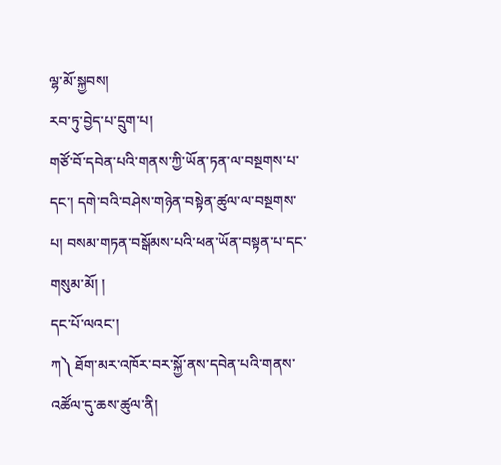ལྷ་མོ་སྐྱབས།
རབ་ཏུ་བྱེད་པ་དྲུག་པ།
གཙོ་བོ་དབེན་པའི་གནས་ཀྱི་ཡོན་ཏན་ལ་བསྔགས་པ་དང་། དགེ་བའི་བཤེས་གཉེན་བསྟེན་ཚུལ་ལ་བསྔགས་པ། བསམ་གཏན་བསྒོམས་པའི་ཕན་ཡོན་བསྟན་པ་དང་གསུམ་མོ། །
དང་པོ་ལའང་།
ཀ༽ ཐོག་མར་འཁོར་བར་སྐྱོ་ནས་དབེན་པའི་གནས་འཚོལ་དུ་ཆས་ཚུལ་ནི།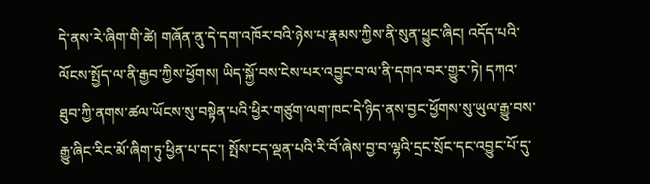དེ་ནས་རེ་ཞིག་གི་ཚེ། གཞོན་ནུ་དེ་དག་འཁོར་བའི་ཉེས་པ་རྣམས་ཀྱིས་ནི་སུན་ཕྱུང་ཞིང། འདོད་པའི་ལོངས་སྤྱོད་ལ་ནི་རྒྱབ་ཀྱིས་ཕྱོགས། ཡིད་སྐྱོ་བས་ངེས་པར་འབྱུང་བ་ལ་ནི་དགའ་བར་གྱུར་ཏེ། དཀའ་ཐུབ་ཀྱི་ནགས་ཚལ་ཡོངས་སུ་བསྟེན་པའི་ཕྱིར་གཙུག་ལག་ཁང་དེ་ཉིད་ནས་བྱང་ཕྱོགས་སུ་ཡུལ་རྒྱུ་བས་རྒྱུ་ཞིང་རིང་མོ་ཞིག་ཏུ་ཕྱིན་པ་དང་། སྤོས་ངད་ལྡན་པའི་རི་བོ་ཞེས་བྱ་བ་ལྷའི་དྲང་སྲོང་དང་འབྱུང་པོ་དུ་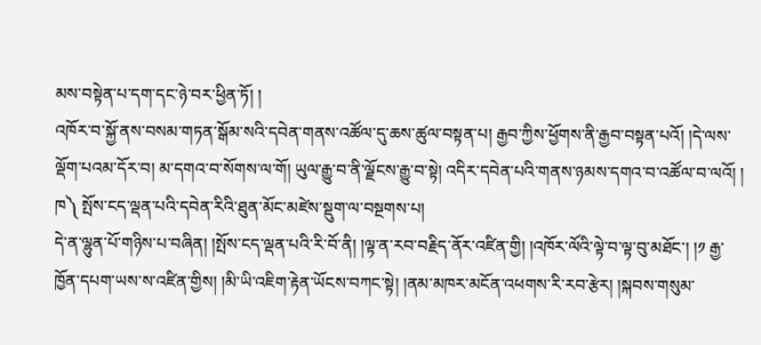མས་བསྟེན་པ་དག་དང་ཉེ་བར་ཕྱིན་ཏོ། །
འཁོར་བ་སྐྱོ་ནས་བསམ་གཏན་སྒོམ་སའི་དབེན་གནས་འཚོལ་དུ་ཆས་ཚུལ་བསྟན་པ། རྒྱབ་ཀྱིས་ཕྱོགས་ནི་རྒྱབ་བསྟན་པའོ། །དེ་ལས་ལྡོག་པའམ་དོར་བ། མ་དགའ་བ་སོགས་ལ་གོ། ཡུལ་རྒྱུ་བ་ནི་ལྗོངས་རྒྱུ་བ་སྟེ། འདིར་དབེན་པའི་གནས་ཉམས་དགའ་བ་འཚོལ་བ་ལའོ། །
ཁ༽ སྤོས་ངད་ལྡན་པའི་དབེན་རིའི་ཐུན་མོང་མཛེས་སྡུག་ལ་བསྔགས་པ།
དེ་ན་ལྷུན་པོ་གཉིས་པ་བཞིན། །སྤོས་ངད་ལྡན་པའི་རི་བོ་ནི། །ལྟ་ན་རབ་བརྗིད་ནོར་འཛིན་གྱི། །འཁོར་ལོའི་ལྟེ་བ་ལྟ་བུ་མཐོང་། །༡ རྒྱ་ཁྱོན་དཔག་ཡས་ས་འཛིན་གྱིས། །མི་ཡི་འཇིག་རྟེན་ཡོངས་བཀང་སྟེ། །ནམ་མཁར་མངོན་འཕགས་རི་རབ་རྩེར། །སྐབས་གསུམ་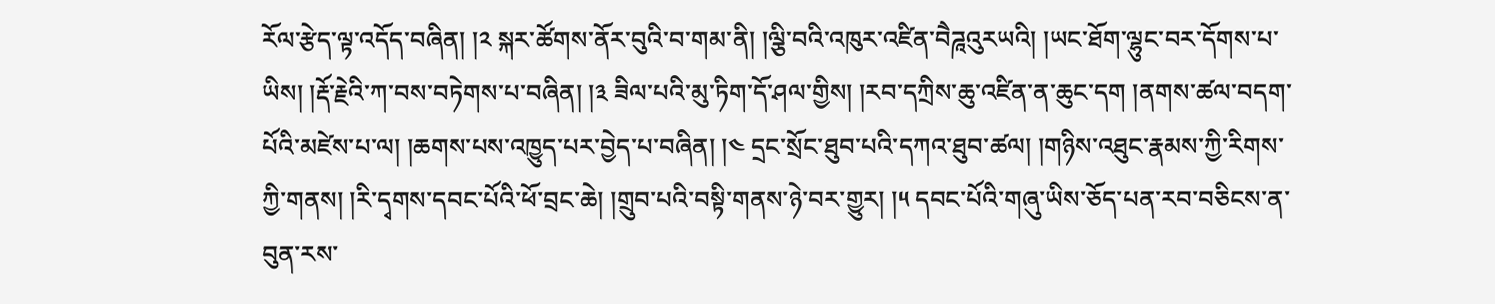རོལ་རྩེད་ལྟ་འདོད་བཞིན། །༢ སྐར་ཚོགས་ནོར་བུའི་བ་གམ་ནི། །ལྕི་བའི་འཁུར་འཛིན་བཻཌཱའུརཡའི། །ཡང་ཐོག་ལྷུང་བར་དོགས་པ་ཡིས། །རྡོ་རྗེའི་ཀ་བས་བཏེགས་པ་བཞིན། །༣ ཟིལ་པའི་མུ་ཏིག་དོ་ཤལ་གྱིས། །རབ་དཀྲིས་ཆུ་འཛིན་ན་ཆུང་དག །ནགས་ཚལ་བདག་པོའི་མཛེས་པ་ལ། །ཆགས་པས་འཁྱུད་པར་བྱེད་པ་བཞིན། །༤ དྲང་སྲོང་ཐུབ་པའི་དཀའ་ཐུབ་ཚལ། །གཉིས་འཐུང་རྣམས་ཀྱི་རིགས་ཀྱི་གནས། །རི་དྭགས་དབང་པོའི་ཕོ་བྲང་ཆེ། །གྲུབ་པའི་བསྟི་གནས་ཉེ་བར་གྱུར། །༥ དབང་པོའི་གཞུ་ཡིས་ཅོད་པན་རབ་བཅིངས་ན་བུན་རས་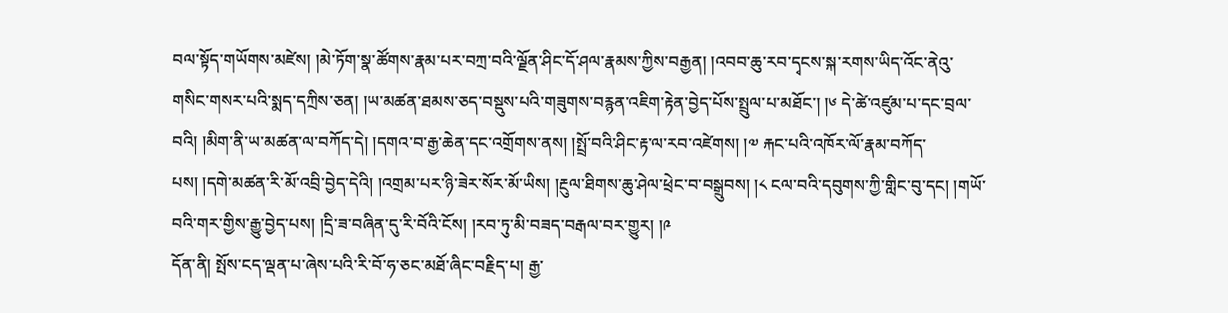བལ་སྟོད་གཡོགས་མཛེས། །མེ་ཏོག་སྣ་ཚོགས་རྣམ་པར་བཀྲ་བའི་ལྗོན་ཤིང་དོ་ཤལ་རྣམས་ཀྱིས་བརྒྱན། །འབབ་ཆུ་རབ་དྭངས་སྐ་རགས་ཡིད་འོང་ནེའུ་གསིང་གསར་པའི་སྨད་དཀྲིས་ཅན། །ཡ་མཚན་ཐམས་ཅད་བསྡུས་པའི་གཟུགས་བརྙན་འཇིག་རྟེན་བྱེད་པོས་སྤྲུལ་པ་མཐོང་། །༦ དེ་ཚེ་འཛུམ་པ་དང་བྲལ་བའི། །མིག་ནི་ཡ་མཚན་ལ་བཀོད་དེ། །དགའ་བ་རྒྱ་ཆེན་དང་འགྲོགས་ནས། །སྤྲོ་བའི་ཤིང་རྟ་ལ་རབ་འཛེགས། །༧ རྐང་པའི་འཁོར་ལོ་རྣམ་བཀོད་པས། །དགེ་མཚན་རི་མོ་འབྲི་བྱེད་དེའི། །འགྲམ་པར་ཉི་ཟེར་སོར་མོ་ཡིས། །རྔུལ་ཐིགས་ཆུ་ཤེལ་ཕྲེང་བ་བསྒྲུབས། །༨ ངལ་བའི་དབུགས་ཀྱི་གླིང་བུ་དང། །གཡོ་བའི་གར་གྱིས་རྒྱུ་བྱེད་པས། །དྲི་ཟ་བཞིན་དུ་རི་བོའི་ངོས། །རབ་ཏུ་མི་བཟད་བརྒལ་བར་གྱུར། །༩
དོན་ནི། སྤོས་ངད་ལྡན་པ་ཞེས་པའི་རི་བོ་ཧ་ཅང་མཐོ་ཞིང་བརྗིད་པ། རྒྱ་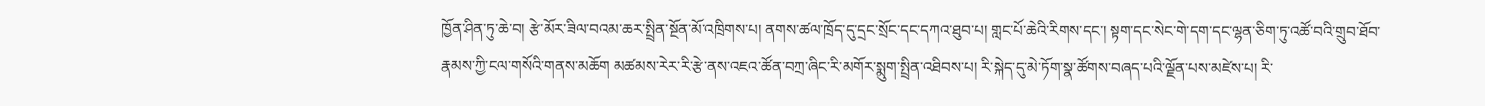ཁྱོན་ཤིན་ཏུ་ཆེ་བ། རྩེ་མོར་ཟིལ་བའམ་ཆར་སྤྲིན་སྔོན་མོ་འཁྲིགས་པ། ནགས་ཚལ་ཁྲོད་དུ་དྲང་སྲོང་དང་དཀའ་ཐུབ་པ། གླང་པོ་ཆེའི་རིགས་དང་། སྟག་དང་སེང་གེ་དག་དང་ལྷན་ཅིག་ཏུ་འཚོ་བའི་གྲུབ་ཐོབ་རྣམས་ཀྱི་ངལ་གསོའི་གནས་མཆོག མཚམས་རེར་རི་རྩེ་ནས་འཇའ་ཚོན་བཀྲ་ཞིང་རི་མགོར་སྨུག་སྤྲིན་འཐིབས་པ། རི་སྐེད་དུ་མེ་ཏོག་སྣ་ཚོགས་བཞད་པའི་ལྗོན་པས་མཛེས་པ། རི་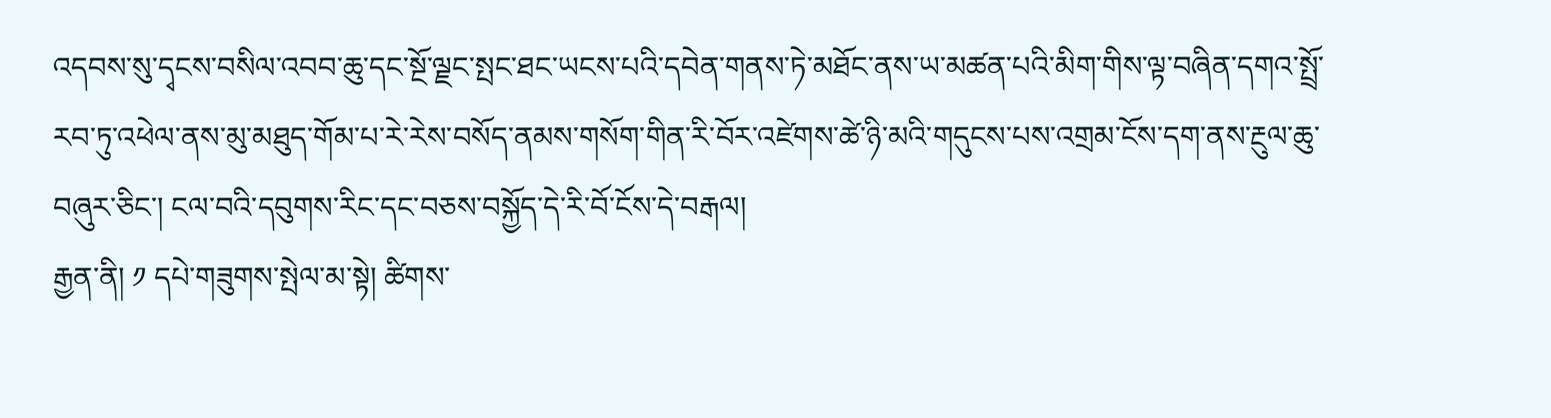འདབས་སུ་དྭངས་བསིལ་འབབ་ཆུ་དང་སྔོ་ལྗང་སྤང་ཐང་ཡངས་པའི་དབེན་གནས་ཏེ་མཐོང་ནས་ཡ་མཚན་པའི་མིག་གིས་ལྟ་བཞིན་དགའ་སྤྲོ་རབ་ཏུ་འཕེལ་ནས་མུ་མཐུད་གོམ་པ་རེ་རེས་བསོད་ནམས་གསོག་གིན་རི་བོར་འཛེགས་ཚེ་ཉི་མའི་གདུངས་པས་འགྲམ་ངོས་དག་ནས་རྔུལ་ཆུ་བཞུར་ཅིང་། ངལ་བའི་དབུགས་རིང་དང་བཅས་བསྐྱོད་དེ་རི་བོ་ངོས་དེ་བརྒལ།
རྒྱན་ནི། ༡ དཔེ་གཟུགས་སྤེལ་མ་སྟེ། ཚིགས་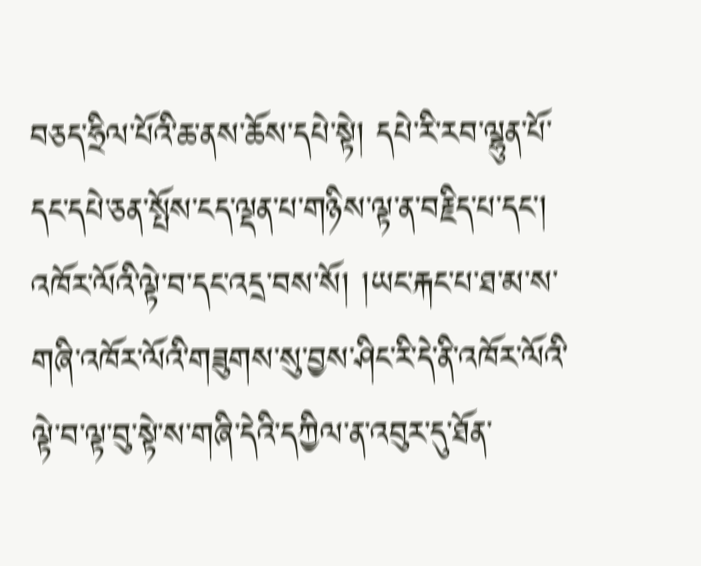བཅད་ཧྲིལ་པོའི་ཆ་ནས་ཆོས་དཔེ་སྟེ། དཔེ་རི་རབ་ལྷུན་པོ་དང་དཔེ་ཅན་སྤོས་ངད་ལྡན་པ་གཉིས་ལྟ་ན་བརྗིད་པ་དང་། འཁོར་ལོའི་ལྟེ་བ་དང་འདྲ་བས་སོ། །ཡང་རྐང་པ་ཐ་མ་ས་གཞི་འཁོར་ལོའི་གཟུགས་སུ་བྱས་ཤིང་རི་དེ་ནི་འཁོར་ལོའི་ལྟེ་བ་ལྟ་བུ་སྟེ་ས་གཞི་དེའི་དཀྱིལ་ན་འབུར་དུ་ཐོན་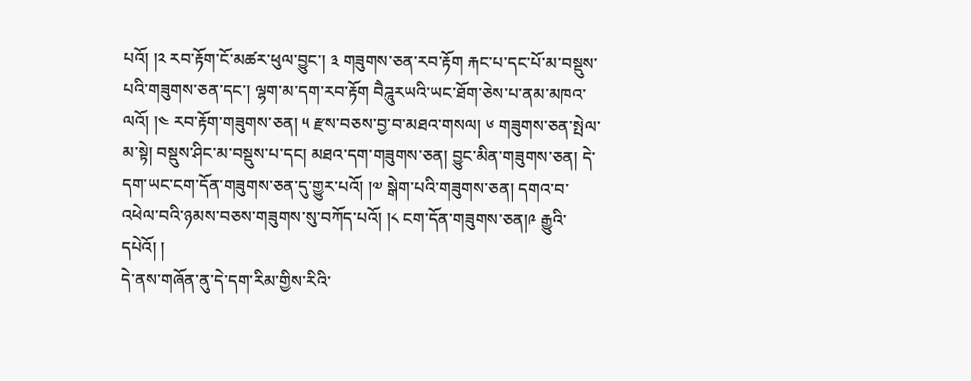པའོ། །༢ རབ་རྟོག་ངོ་མཚར་ཕུལ་བྱུང་། ༣ གཟུགས་ཅན་རབ་རྟོག རྐང་པ་དང་པོ་མ་བསྡུས་པའི་གཟུགས་ཅན་དང་། ལྷག་མ་དག་རབ་རྟོག བཻཌཱུརཡའི་ཡང་ཐོག་ཅེས་པ་ནམ་མཁའ་ལའོ། །༤ རབ་རྟོག་གཟུགས་ཅན། ༥ རྫས་བཅས་བྱ་བ་མཐའ་གསལ། ༦ གཟུགས་ཅན་སྤེལ་མ་སྟེ། བསྡུས་ཤིང་མ་བསྡུས་པ་དང། མཐའ་དག་གཟུགས་ཅན། བྱུང་མིན་གཟུགས་ཅན། དེ་དག་ཡང་ངག་དོན་གཟུགས་ཅན་དུ་གྱུར་པའོ། །༧ སྒེག་པའི་གཟུགས་ཅན། དགའ་བ་འཕེལ་བའི་ཉམས་བཅས་གཟུགས་སུ་བཀོད་པའོ། །༨ ངག་དོན་གཟུགས་ཅན།༩ རྒྱུའི་དཔེའོ། །
དེ་ནས་གཞོན་ནུ་དེ་དག་རིམ་གྱིས་རིའི་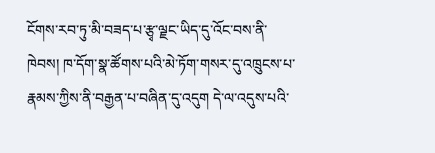ངོགས་རབ་ཏུ་མི་བཟད་པ་རྩྭ་ལྗང་ཡིད་དུ་འོང་བས་ནི་ཁེབས། ཁ་དོག་སྣ་ཚོགས་པའི་མེ་ཏོག་གསར་དུ་འཁྲུངས་པ་རྣམས་ཀྱིས་ནི་བརྒྱན་པ་བཞིན་དུ་འདུག དེ་ལ་འདུས་པའི་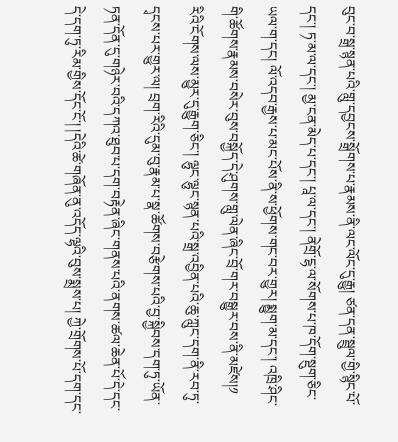བུང་བ་སྒྲ་སྙན་པའི་གླུ་དབྱངས་སྒྲོགས་པ་རྣམས་ནི་ལང་ལོང་དུ་རྒྱུ། ཙན་དན་སྦྲུལ་གྱི་སྙིང་པོ་དང་། ཏ་མ་ལ་དང་། མྱ་ངན་མེད་པ་དང་། པཱ་ལ་དང་། ནེགྲོ་ངྷ་ལ་སོགས་པ་ཁ་དོག་སྡུག་ཅིང་ཡལ་ག་དང། ལོ་འདབ་རྒྱས་པ་མང་པོས་ནི་ས་ཕྱོགས་གང་བར་གྱུར། སྨྱུག་མ་དང་། འཁྲི་ཤིང་གི་ཚོགས་རྣམས་བསེར་བུས་བསྐྱོད་དེ་ཤུགས་གླུ་ལེན་ཞིང་བྲོ་གར་བསྒྱུར་བས་ནི་མཛེས།༡ རིའི་ངོགས་ལས་མྱུར་དུ་རྒྱུག་ཅིང་། ལྷུང་ལྷུང་སྙན་པའི་སྒྲ་འབྱིན་པའི་ཆུ་ཀླུང་དག་ནི་རབ་ཏུ་དྭངས་པར་གྱུར་ལ། བྲག་རིའི་དུམ་བུ་རྣམ་པ་སྣ་ཚོགས་བརྩེགས་པའི་བྱ་སྐྱིབས་དག་ཏུ་ཡོན་ཏན་དོན་དུ་གཉེར་བའི་དཀའ་ཐུབ་པ་དག་བརྟེན་ཞིང་གནས་པའི་ནགས་ཚལ་ཆེན་པོ་དེ་དང་དེ་དག་ཏུ་རིམ་གྱིས་དོང་ངོ་། །དེའི་ཚེ་གཞོན་ནུ་འདོད་ལྷའི་བུས་སྨྲས་པ། ཀྱེ་གྲོགས་པོ་དག་དང་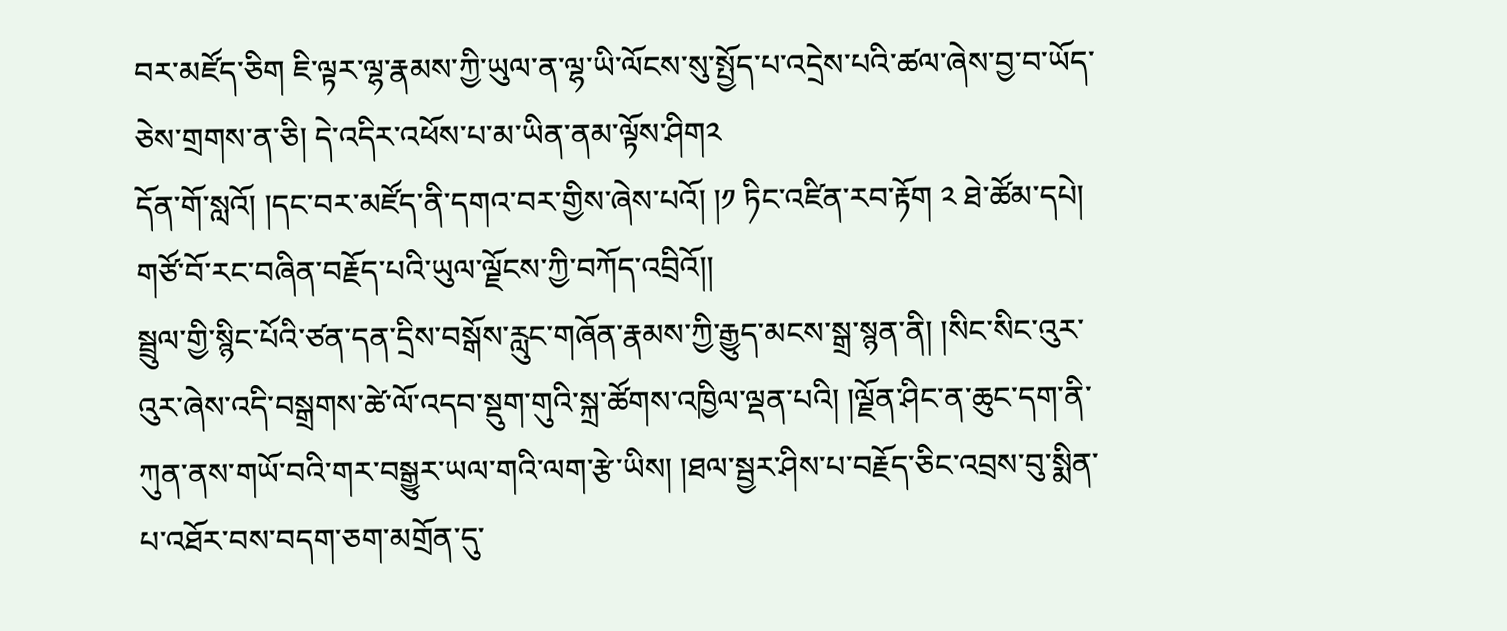བར་མཛོད་ཅིག ཇི་ལྟར་ལྷ་རྣམས་ཀྱི་ཡུལ་ན་ལྷ་ཡི་ལོངས་སུ་སྤྱོད་པ་འདྲེས་པའི་ཚལ་ཞེས་བྱ་བ་ཡོད་ཅེས་གྲགས་ན་ཅི། དེ་འདིར་འཕོས་པ་མ་ཡིན་ནམ་ལྟོས་ཤིག༢
དོན་གོ་སླའོ། །དང་བར་མཛོད་ནི་དགའ་བར་གྱིས་ཞེས་པའོ། །༡ ཏིང་འཛིན་རབ་རྟོག ༢ ཐེ་ཚོམ་དཔེ། གཙོ་བོ་རང་བཞིན་བརྗོད་པའི་ཡུལ་ལྗོངས་ཀྱི་བཀོད་འབྲིའོ།།
སྦྲུལ་གྱི་སྙིང་པོའི་ཙན་དན་དྲིས་བསྒོས་རླུང་གཞོན་རྣམས་ཀྱི་རྒྱུད་མངས་སྒྲ་སྙན་ནི། །སིང་སིང་འུར་འུར་ཞེས་འདི་བསྒྲགས་ཚེ་ལོ་འདབ་སྡུག་གུའི་སྐྲ་ཚོགས་འཁྱིལ་ལྡན་པའི། །ལྗོན་ཤིང་ན་ཆུང་དག་ནི་ཀུན་ནས་གཡོ་བའི་གར་བསྒྱུར་ཡལ་གའི་ལག་རྩེ་ཡིས། །ཐལ་སྦྱར་ཤིས་པ་བརྗོད་ཅིང་འབྲས་བུ་སྨིན་པ་འཐོར་བས་བདག་ཅག་མགྲོན་དུ་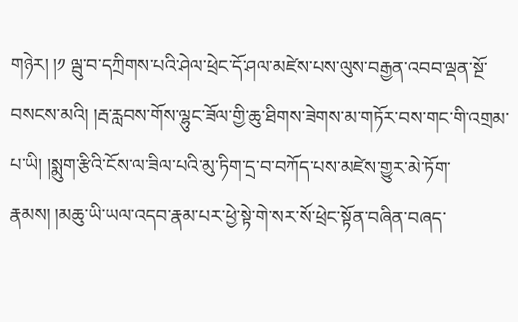གཉེར། །༡ ལྦུ་བ་དཀྲིགས་པའི་ཤེལ་ཕྲེང་དོ་ཤལ་མཛེས་པས་ལུས་བརྒྱན་འབབ་ལྡན་སྔོ་བསངས་མའི། །རྦ་རླབས་གོས་ལྷུང་ཟོལ་གྱི་ཆུ་ཐིགས་ཟེགས་མ་གཏོར་བས་གང་གི་འགྲམ་པ་ཡི། །སྨུག་རྩིའི་ངོས་ལ་ཟིལ་པའི་མུ་ཏིག་དྲ་བ་བཀོད་པས་མཛེས་གྱུར་མེ་ཏོག་རྣམས། །མཆུ་ཡི་ཡལ་འདབ་རྣམ་པར་ཕྱེ་སྟེ་གེ་སར་སོ་ཕྲེང་སྟོན་བཞིན་བཞད་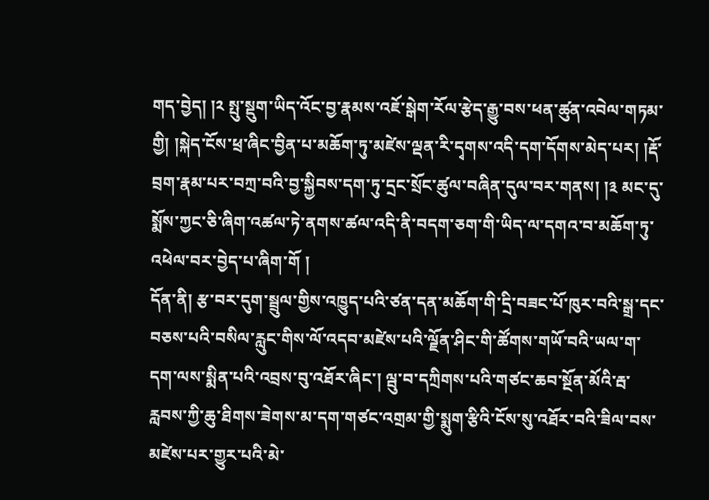གད་བྱེད། །༢ སྤུ་སྡུག་ཡིད་འོང་བྱ་རྣམས་འཇོ་སྒེག་རོལ་རྩེད་རྒྱུ་བས་ཕན་ཚུན་འབེལ་གཏམ་གྱི། །སྐེད་ངོས་ཕྲ་ཞིང་བྱིན་པ་མཆོག་ཏུ་མཛེས་ལྡན་རི་དྭགས་འདི་དག་དོགས་མེད་པར། །རྡོ་བྲག་རྣམ་པར་བཀྲ་བའི་བྱ་སྐྱིབས་དག་ཏུ་དྲང་སྲོང་ཚུལ་བཞིན་དུལ་བར་གནས། །༣ མང་དུ་སྨོས་ཀྱང་ཅི་ཞིག་འཚལ་ཏེ་ནགས་ཚལ་འདི་ནི་བདག་ཅག་གི་ཡིད་ལ་དགའ་བ་མཆོག་ཏུ་འཕེལ་བར་བྱེད་པ་ཞིག་གོ །
དོན་ནི། རྩ་བར་དུག་སྦྲུལ་གྱིས་འཁྱུད་པའི་ཙན་དན་མཆོག་གི་དྲི་བཟང་པོ་ཁུར་བའི་སྒྲ་དང་བཅས་པའི་བསིལ་རླུང་གིས་ལོ་འདབ་མཛེས་པའི་ལྗོན་ཤིང་གི་ཚོགས་གཡོ་བའི་ཡལ་ག་དག་ལས་སྨིན་པའི་འབྲས་བུ་འཐོར་ཞིང་། ལྦུ་བ་དཀྲིགས་པའི་གཙང་ཆབ་སྔོན་མོའི་རྦ་རླབས་ཀྱི་ཆུ་ཐིགས་ཟེགས་མ་དག་གཙང་འགྲམ་གྱི་སྨུག་རྩིའི་ངོས་སུ་འཐོར་བའི་ཟིལ་བས་མཛེས་པར་གྱུར་པའི་མེ་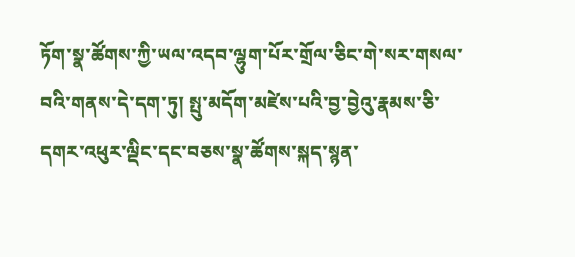ཏོག་སྣ་ཚོགས་ཀྱི་ཡལ་འདབ་ལྷུག་པོར་གྲོལ་ཅིང་གེ་སར་གསལ་བའི་གནས་དེ་དག་ཏུ། སྤུ་མདོག་མཛེས་པའི་བྱ་བྱེའུ་རྣམས་ཅི་དགར་འཕུར་ལྡིང་དང་བཅས་སྣ་ཚོགས་སྐད་སྙན་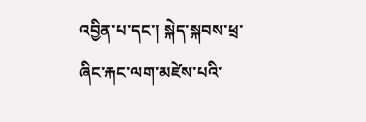འབྱིན་པ་དང་། སྐེད་སྐབས་ཕྲ་ཞིང་རྐང་ལག་མཛེས་པའི་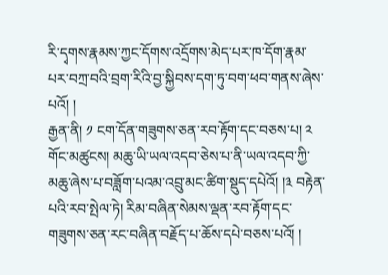རི་དྭགས་རྣམས་ཀྱང་དོགས་འདྲོགས་མེད་པར་ཁ་དོག་རྣམ་པར་བཀྲ་བའི་བྲག་རིའི་བྱ་སྐྱིབས་དག་ཏུ་བག་ཕབ་གནས་ཞེས་པའོ། །
རྒྱན་ནི། ༡ ངག་དོན་གཟུགས་ཅན་རབ་རྟོག་དང་བཅས་པ། ༢ གོང་མཚུངས། མཆུ་ཡི་ཡལ་འདབ་ཅེས་པ་ནི་ཡལ་འདབ་ཀྱི་མཆུ་ཞེས་པ་བཟློག་པའམ་འབྲུ་མང་ཚིག་སྡུད་དཔེའོ། །༣ བརྟེན་པའི་རབ་སྤེལ་ཏེ། རིམ་བཞིན་སེམས་ལྡན་རབ་རྟོག་དང་གཟུགས་ཅན་རང་བཞིན་བརྗོད་པ་ཆོས་དཔེ་བཅས་པའོ། །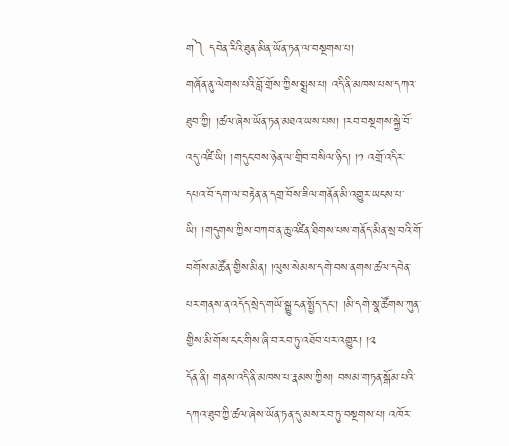ག༽ དབེན་རིའི་ཐུན་མིན་ཡོན་ཏན་ལ་བསྔགས་པ།
གཞོན་ནུ་ལེགས་པའི་བློ་གྲོས་ཀྱིས་སྨྲས་པ། འདི་ནི་མཁས་པས་དཀའ་ཐུབ་ཀྱི། །ཚལ་ཞེས་ཡོན་ཏན་མཐའ་ཡས་པས། །རབ་བསྔགས་སྐྱེ་བོ་འདུ་འཛི་ཡི། །གདུང་བས་ཉེན་ལ་གྲིབ་བསིལ་ཉིད། །༡ འགྲོ་འདིར་དཔའ་བོ་དག་ལ་བརྟེན་ན་དགྲ་བོས་ཟིལ་གནོན་མི་འགྱུར་ཡངས་པ་ཡི། །གདུགས་ཀྱིས་བཀབ་ན་ཆུ་འཛིན་ཐིགས་པས་གནོད་མིན་སྲ་བའི་གོ་བགོས་མཚོན་གྱིས་མིན། །ལུས་སེམས་དགེ་བས་ནགས་ཚལ་དབེན་པར་གནས་ན་འདོད་སྲེད་གཡོ་སྒྱུ་ངན་སྤྱོད་དང་། །མི་དགེ་སྣ་ཚོགས་ཀུན་གྱིས་མི་གོས་ངང་གིས་ཞི་བ་རབ་ཏུ་འཐོབ་པར་འགྱུར། །༢
དོན་ནི། གནས་འདི་ནི་མཁས་པ་རྣམས་ཀྱིས། བསམ་གཏན་སྒོམ་པའི་དཀའ་ཐུབ་ཀྱི་ཚལ་ཞེས་ཡོན་ཏན་དུ་མས་རབ་ཏུ་བསྔགས་པ། འཁོར་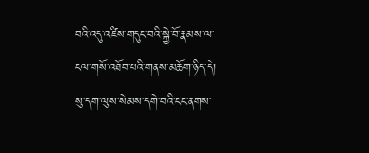བའི་འདུ་འཛིས་གདུང་བའི་སྐྱེ་བོ་རྣམས་ལ་ངལ་གསོ་འཐོབ་པའི་གནས་མཆོག་ཉིད་དེ། སུ་དག་ལུས་སེམས་དགེ་བའི་ངང་ནགས་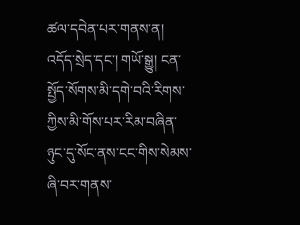ཚལ་དབེན་པར་གནས་ན། འདོད་སྲེད་དང་། གཡོ་སྒྱུ། ངན་སྤྱོད་སོགས་མི་དགེ་བའི་རིགས་ཀྱིས་མི་གོས་པར་རིམ་བཞིན་ཉུང་དུ་སོང་ནས་ངང་གིས་སེམས་ཞི་བར་གནས་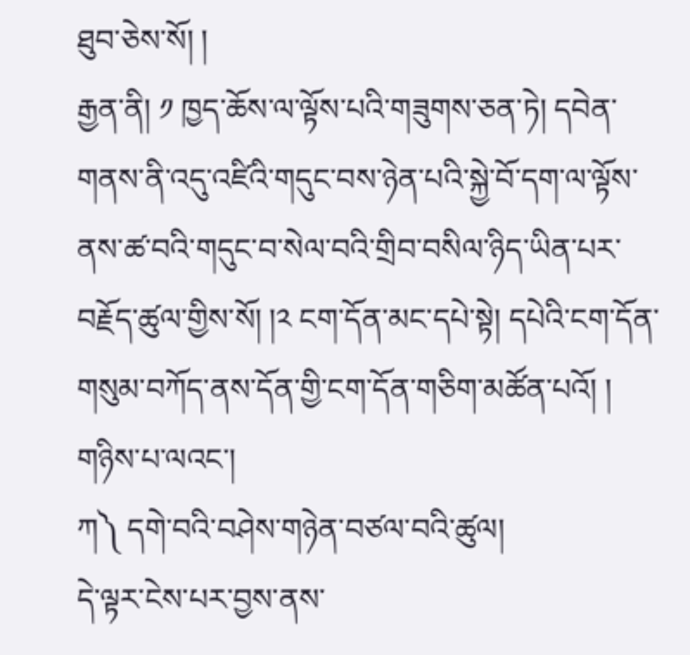ཐུབ་ཅེས་སོ། །
རྒྱན་ནི། ༡ ཁྱད་ཆོས་ལ་ལྟོས་པའི་གཟུགས་ཅན་ཏེ། དབེན་གནས་ནི་འདུ་འཛིའི་གདུང་བས་ཉེན་པའི་སྐྱེ་བོ་དག་ལ་ལྟོས་ནས་ཚ་བའི་གདུང་བ་སེལ་བའི་གྲིབ་བསིལ་ཉིད་ཡིན་པར་བརྗོད་ཚུལ་གྱིས་སོ། །༢ ངག་དོན་མང་དཔེ་སྟེ། དཔེའི་ངག་དོན་གསུམ་བཀོད་ནས་དོན་གྱི་ངག་དོན་གཅིག་མཚོན་པའོ། །
གཉིས་པ་ལའང་།
ཀ༽ དགེ་བའི་བཤེས་གཉེན་བཙལ་བའི་ཚུལ།
དེ་ལྟར་ངེས་པར་བྱས་ནས་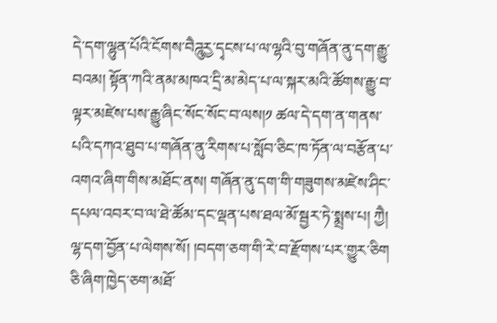དེ་དག་ལྷུན་པོའི་ངོགས་བཻཌཱུརྱ་དྭངས་པ་ལ་ལྷའི་བུ་གཞོན་ནུ་དག་རྒྱུ་བའམ། སྟོན་ཀའི་ནམ་མཁའ་དྲི་མ་མེད་པ་ལ་སྐར་མའི་ཚོགས་རྒྱུ་བ་ལྟར་མཛེས་པས་རྒྱུ་ཞིང་སོང་སོང་བ་ལས།༡ ཚལ་དེ་དག་ན་གནས་པའི་དཀའ་ཐུབ་པ་གཞོན་ནུ་རིགས་པ་སློབ་ཅིང་ཁ་ཏོན་ལ་བརྩོན་པ་འགའ་ཞིག་གིས་མཐོང་ནས། གཞོན་ནུ་དག་གི་གཟུགས་མཛེས་ཤིང་དཔལ་འབར་བ་ལ་ཐེ་ཚོམ་དང་ལྡན་པས་ཐལ་མོ་སྦྱར་ཏེ་སྨྲས་པ། ཀྱཻ། ལྷ་དག་བྱོན་པ་ལེགས་སོ། །བདག་ཅག་གི་རེ་བ་རྫོགས་པར་གྱུར་ཅིག ཅི་ཞིག་ཁྱེད་ཅག་མཐོ་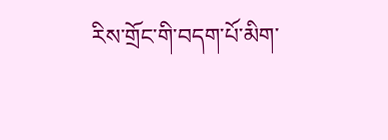རིས་གྲོང་གི་བདག་པོ་མིག་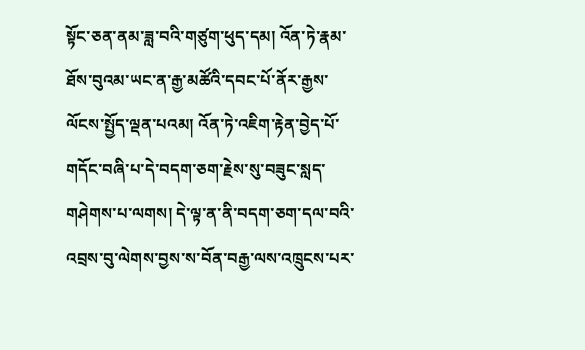སྟོང་ཅན་ནམ་ཟླ་བའི་གཙུག་ཕུད་དམ། འོན་ཏེ་རྣམ་ཐོས་བུའམ་ཡང་ན་རྒྱ་མཚོའི་དབང་པོ་ནོར་རྒྱས་ལོངས་སྤྱོད་ལྡན་པའམ། འོན་ཏེ་འཇིག་རྟེན་བྱེད་པོ་གདོང་བཞི་པ་དེ་བདག་ཅག་རྗེས་སུ་བཟུང་སླད་གཤེགས་པ་ལགས། དེ་ལྟ་ན་ནི་བདག་ཅག་དལ་བའི་འབྲས་བུ་ལེགས་བྱས་ས་བོན་བརྒྱ་ལས་འཁྲུངས་པར་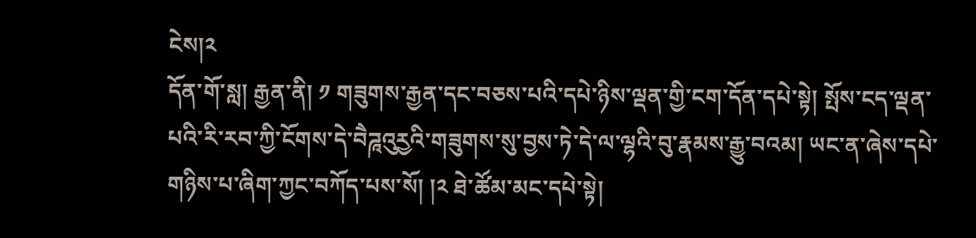ངེས།༢
དོན་གོ་སླ། རྒྱན་ནི། ༡ གཟུགས་རྒྱན་དང་བཅས་པའི་དཔེ་ཉིས་ལྡན་གྱི་ངག་དོན་དཔེ་སྟེ། སྤོས་ངད་ལྡན་པའི་རི་རབ་ཀྱི་ངོགས་དེ་བཻཌཱའུརྱའི་གཟུགས་སུ་བྱས་ཏེ་དེ་ལ་ལྷའི་བུ་རྣམས་རྒྱུ་བའམ། ཡང་ན་ཞེས་དཔེ་གཉིས་པ་ཞིག་ཀྱང་བཀོད་པས་སོ། །༢ ཐེ་ཚོམ་མང་དཔེ་སྟེ།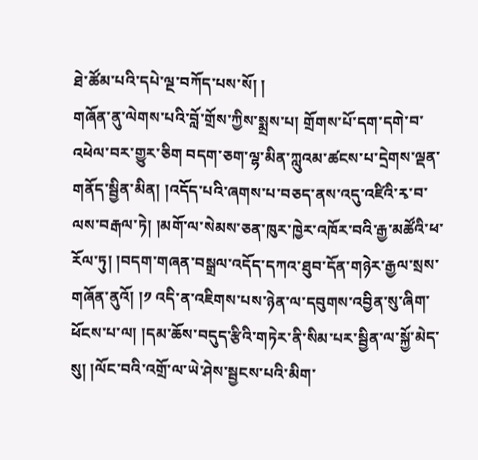ཐེ་ཚོམ་པའི་དཔེ་ལྔ་བཀོད་པས་སོ། །
གཞོན་ནུ་ལེགས་པའི་བློ་གྲོས་ཀྱིས་སྨྲས་པ། གྲོགས་པོ་དག་དགེ་བ་འཕེལ་བར་གྱུར་ཅིག བདག་ཅག་ལྷ་མིན་ཀླུའམ་ཚངས་པ་དྲེགས་ལྡན་གནོད་སྦྱིན་མིན། །འདོད་པའི་ཞགས་པ་བཅད་ནས་འདུ་འཛིའི་རྭ་བ་ལས་བརྒལ་ཏེ། །མགོ་ལ་སེམས་ཅན་ཁུར་ཁྱེར་འཁོར་བའི་རྒྱ་མཚོའི་ཕ་རོལ་ཏུ། །བདག་གཞན་བསྒྲལ་འདོད་དཀའ་ཐུབ་དོན་གཉེར་རྒྱལ་སྲས་གཞོན་ནུའོ། །༡ འདི་ན་འཇིགས་པས་ཉེན་ལ་དབུགས་འབྱིན་སུ་ཞིག་ཕོངས་པ་ལ། །དམ་ཆོས་བདུད་རྩིའི་གཏེར་ནི་སིམ་པར་སྦྱིན་ལ་སྐྱོ་མེད་སུ། །ལོང་བའི་འགྲོ་ལ་ཡེ་ཤེས་སྦྱངས་པའི་མིག་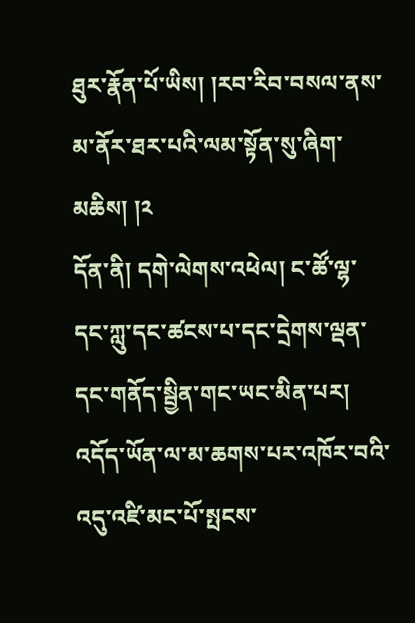ཐུར་རྣོན་པོ་ཡིས། །རབ་རིབ་བསལ་ནས་མ་ནོར་ཐར་པའི་ལམ་སྟོན་སུ་ཞིག་མཆིས། །༢
དོན་ནི། དགེ་ལེགས་འཕེལ། ང་ཚོ་ལྷ་དང་ཀླུ་དང་ཚངས་པ་དང་དྲེགས་ལྡན་དང་གནོད་སྦྱིན་གང་ཡང་མིན་པར། འདོད་ཡོན་ལ་མ་ཆགས་པར་འཁོར་བའི་འདུ་འཛི་མང་པོ་སྤངས་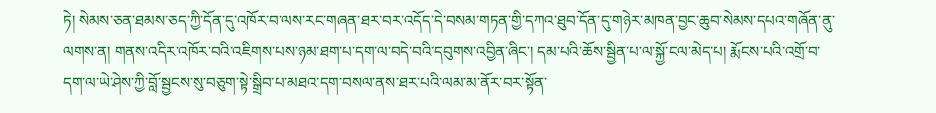ཏེ། སེམས་ཅན་ཐམས་ཅད་ཀྱི་དོན་དུ་འཁོར་བ་ལས་རང་གཞན་ཐར་བར་འདོད་དེ་བསམ་གཏན་གྱི་དཀའ་ཐུབ་དོན་དུ་གཉེར་མཁན་བྱང་ཆུབ་སེམས་དཔའ་གཞོན་ནུ་ལགས་ན། གནས་འདིར་འཁོར་བའི་འཇིགས་པས་ཉམ་ཐག་པ་དག་ལ་བདེ་བའི་དབུགས་འབྱིན་ཞིང་། དམ་པའི་ཆོས་སྦྱིན་པ་ལ་སྐྱོ་ངལ་མེད་པ། རྨོངས་པའི་འགྲོ་བ་དག་ལ་ཡེ་ཤེས་ཀྱི་བློ་སྦྱངས་སུ་བཅུག་སྟེ་སྒྲིབ་པ་མཐའ་དག་བསལ་ནས་ཐར་པའི་ལམ་མ་ནོར་བར་སྟོན་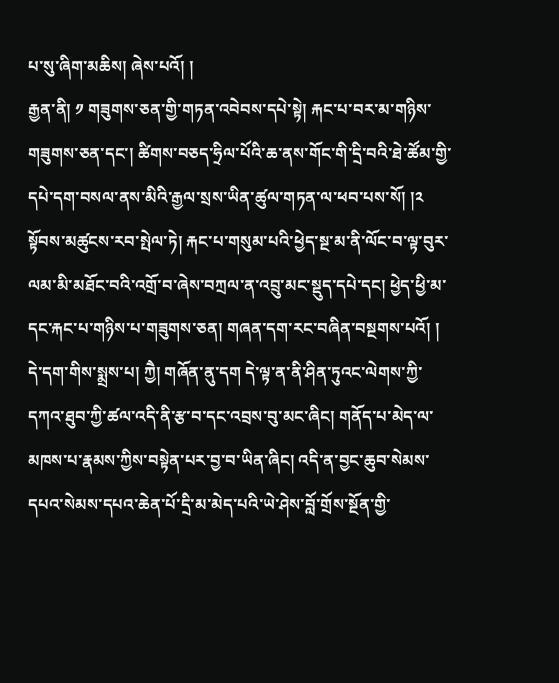པ་སུ་ཞིག་མཆིས། ཞེས་པའོ། །
རྒྱན་ནི། ༡ གཟུགས་ཅན་གྱི་གཏན་འབེབས་དཔེ་སྟེ། རྐང་པ་བར་མ་གཉིས་གཟུགས་ཅན་དང་། ཚིགས་བཅད་ཧྲིལ་པོའི་ཆ་ནས་གོང་གི་དྲི་བའི་ཐེ་ཚོམ་གྱི་དཔེ་དག་བསལ་ནས་མིའི་རྒྱལ་སྲས་ཡིན་ཚུལ་གཏན་ལ་ཕབ་པས་སོ། །༢ སྟོབས་མཚུངས་རབ་སྤེལ་ཏེ། རྐང་པ་གསུམ་པའི་ཕྱེད་སྔ་མ་ནི་ལོང་བ་ལྟ་བུར་ལམ་མི་མཐོང་བའི་འགྲོ་བ་ཞེས་བཀྲལ་ན་འབྲུ་མང་སྡུད་དཔེ་དང། ཕྱེད་ཕྱི་མ་དང་རྐང་པ་གཉིས་པ་གཟུགས་ཅན། གཞན་དག་རང་བཞིན་བསྔགས་པའོ། །
དེ་དག་གིས་སྨྲས་པ། ཀྱཻ། གཞོན་ནུ་དག དེ་ལྟ་ན་ནི་ཤིན་ཏུའང་ལེགས་ཀྱི་དཀའ་ཐུབ་ཀྱི་ཚལ་འདི་ནི་རྩ་བ་དང་འབྲས་བུ་མང་ཞིང། གནོད་པ་མེད་ལ་མཁས་པ་རྣམས་ཀྱིས་བསྟེན་པར་བྱ་བ་ཡིན་ཞིང། འདི་ན་བྱང་ཆུབ་སེམས་དཔའ་སེམས་དཔའ་ཆེན་པོ་དྲི་མ་མེད་པའི་ཡེ་ཤེས་བློ་གྲོས་སྔོན་གྱི་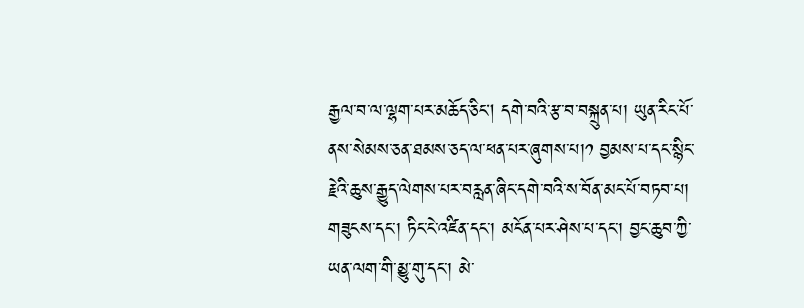རྒྱལ་བ་ལ་ལྷག་པར་མཆོད་ཅིང། དགེ་བའི་རྩ་བ་བསྐྲུན་པ། ཡུན་རིང་པོ་ནས་སེམས་ཅན་ཐམས་ཅད་ལ་ཕན་པར་ཞུགས་པ།༡ བྱམས་པ་དང་སྙིང་རྗེའི་ཆུས་རྒྱུད་ལེགས་པར་བརླན་ཞིང་དགེ་བའི་ས་བོན་མང་པོ་བཏབ་པ། གཟུངས་དང་། ཏིང་ངེ་འཛིན་དང་། མངོན་པར་ཤེས་པ་དང་། བྱང་ཆུབ་ཀྱི་ཡན་ལག་གི་མྱུ་གུ་དང་། མེ་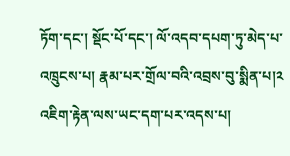ཏོག་དང་། སྡོང་པོ་དང་། ལོ་འདབ་དཔག་ཏུ་མེད་པ་འཁྲུངས་པ། རྣམ་པར་གྲོལ་བའི་འབྲས་བུ་སྨིན་པ།༢ འཇིག་རྟེན་ལས་ཡང་དག་པར་འདས་པ།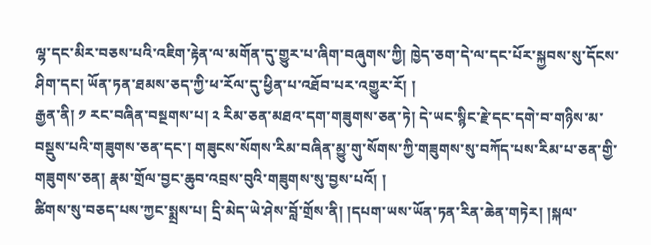ལྷ་དང་མིར་བཅས་པའི་འཇིག་རྟེན་ལ་མགོན་དུ་གྱུར་པ་ཞིག་བཞུགས་ཀྱི། ཁྱེད་ཅག་དེ་ལ་དང་པོར་སྐྱབས་སུ་དོངས་ཤིག་དང། ཡོན་ཏན་ཐམས་ཅད་ཀྱི་ཕ་རོལ་དུ་ཕྱིན་པ་འཐོབ་པར་འགྱུར་རོ། །
རྒྱན་ནི། ༡ རང་བཞིན་བསྔགས་པ། ༢ རིམ་ཅན་མཐའ་དག་གཟུགས་ཅན་ཏེ། དེ་ཡང་སྙིང་རྗེ་དང་དགེ་བ་གཉིས་མ་བསྡུས་པའི་གཟུགས་ཅན་དང་། གཟུངས་སོགས་རིམ་བཞིན་མྱུ་གུ་སོགས་ཀྱི་གཟུགས་སུ་བཀོད་པས་རིམ་པ་ཅན་གྱི་གཟུགས་ཅན། རྣམ་གྲོལ་བྱང་ཆུབ་འབྲས་བུའི་གཟུགས་སུ་བྱས་པའོ། །
ཚིགས་སུ་བཅད་པས་ཀྱང་སྨྲས་པ། དྲི་མེད་ཡེ་ཤེས་བློ་གྲོས་ནི། །དཔག་ཡས་ཡོན་ཏན་རིན་ཆེན་གཏེར། །སྐལ་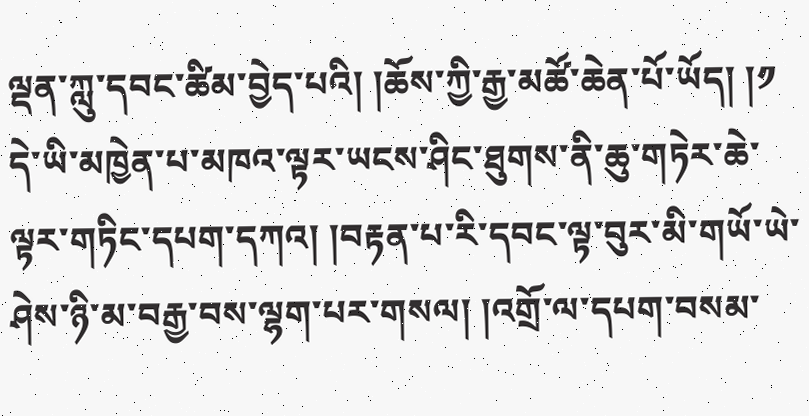ལྡན་ཀླུ་དབང་ཚིམ་བྱེད་པའི། །ཆོས་ཀྱི་རྒྱ་མཚོ་ཆེན་པོ་ཡོད། །༡ དེ་ཡི་མཁྱེན་པ་མཁའ་ལྟར་ཡངས་ཤིང་ཐུགས་ནི་ཆུ་གཏེར་ཆེ་ལྟར་གཏིང་དཔག་དཀའ། །བརྟན་པ་རི་དབང་ལྟ་བུར་མི་གཡོ་ཡེ་ཤེས་ཉི་མ་བརྒྱ་བས་ལྷག་པར་གསལ། །འགྲོ་ལ་དཔག་བསམ་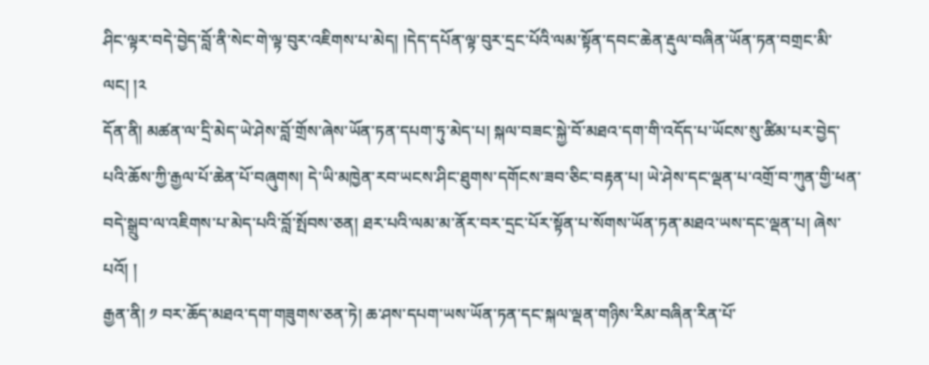ཤིང་ལྟར་བདེ་བྱེད་བློ་ནི་སེང་གེ་ལྟ་བུར་འཇིགས་པ་མེད། །དེད་དཔོན་ལྟ་བུར་དྲང་པོའི་ལམ་སྟོན་དབང་ཆེན་རྡུལ་བཞིན་ཡོན་ཏན་བགྲང་མི་ལང། །༢
དོན་ནི། མཚན་ལ་དྲི་མེད་ཡེ་ཤེས་བློ་གྲོས་ཞེས་ཡོན་ཏན་དཔག་ཏུ་མེད་པ། སྐལ་བཟང་སྐྱེ་བོ་མཐའ་དག་གི་འདོད་པ་ཡོངས་སུ་ཚིམ་པར་བྱེད་པའི་ཆོས་ཀྱི་རྒྱལ་པོ་ཆེན་པོ་བཞུགས། དེ་ཡི་མཁྱེན་རབ་ཡངས་ཤིང་ཐུགས་དགོངས་ཟབ་ཅིང་བརྟན་པ། ཡེ་ཤེས་དང་ལྡན་པ་འགྲོ་བ་ཀུན་གྱི་ཕན་བདེ་སྒྲུབ་ལ་འཇིགས་པ་མེད་པའི་བློ་སྤོབས་ཅན། ཐར་པའི་ལམ་མ་ནོར་བར་དྲང་པོར་སྟོན་པ་སོགས་ཡོན་ཏན་མཐའ་ཡས་དང་ལྡན་པ། ཞེས་པའོ། །
རྒྱན་ནི། ༡ བར་ཆོད་མཐའ་དག་གཟུགས་ཅན་ཏེ། ཆ་ཤས་དཔག་ཡས་ཡོན་ཏན་དང་སྐལ་ལྡན་གཉིས་རིམ་བཞིན་རིན་པོ་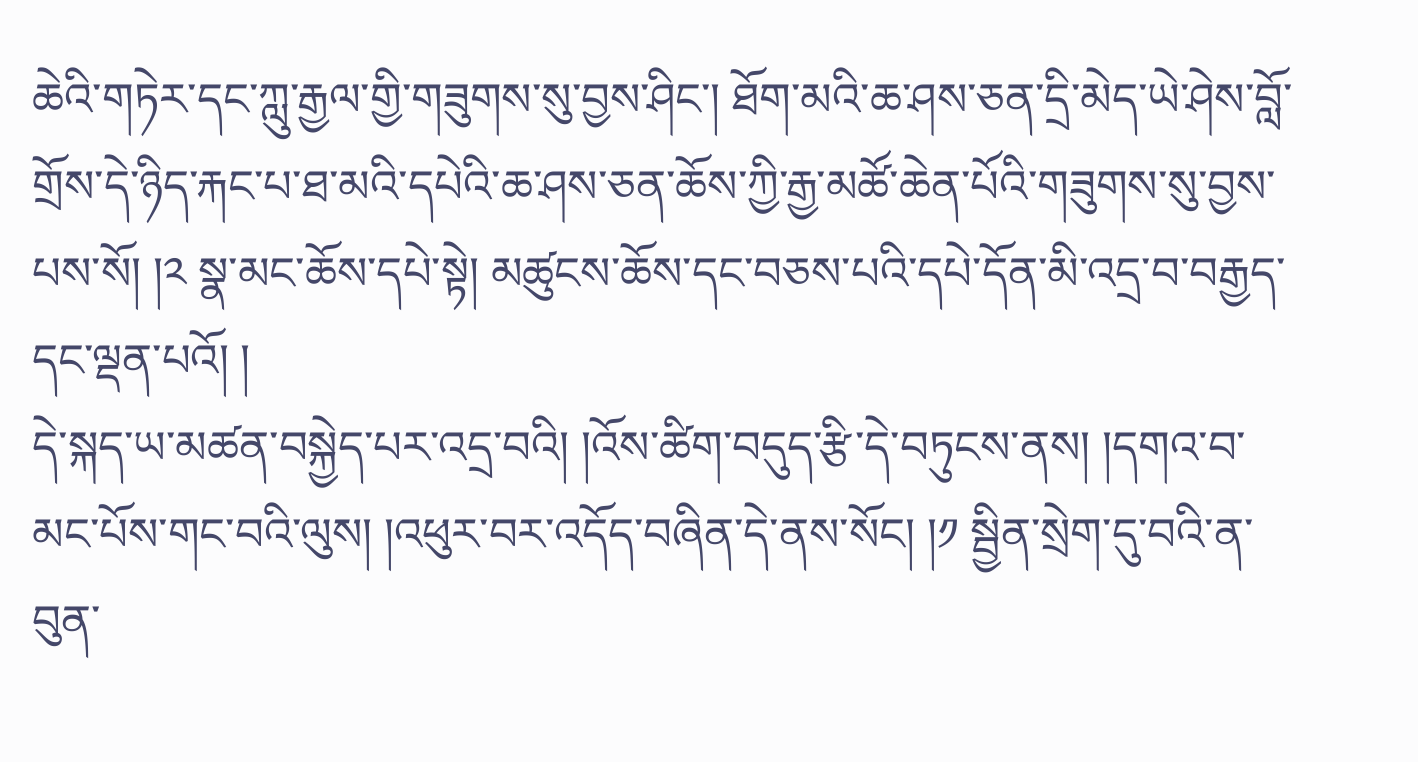ཆེའི་གཏེར་དང་ཀླུ་རྒྱལ་གྱི་གཟུགས་སུ་བྱས་ཤིང་། ཐོག་མའི་ཆ་ཤས་ཅན་དྲི་མེད་ཡེ་ཤེས་བློ་གྲོས་དེ་ཉིད་རྐང་པ་ཐ་མའི་དཔེའི་ཆ་ཤས་ཅན་ཆོས་ཀྱི་རྒྱ་མཚོ་ཆེན་པོའི་གཟུགས་སུ་བྱས་པས་སོ། །༢ སྣ་མང་ཆོས་དཔེ་སྟེ། མཚུངས་ཆོས་དང་བཅས་པའི་དཔེ་དོན་མི་འདྲ་བ་བརྒྱད་དང་ལྡན་པའོ། །
དེ་སྐད་ཡ་མཚན་བསྐྱེད་པར་འདྲ་བའི། །འོས་ཚིག་བདུད་རྩི་དེ་བཏུངས་ནས། །དགའ་བ་མང་པོས་གང་བའི་ལུས། །འཕུར་བར་འདོད་བཞིན་དེ་ནས་སོང། །༡ སྦྱིན་སྲེག་དུ་བའི་ན་བུན་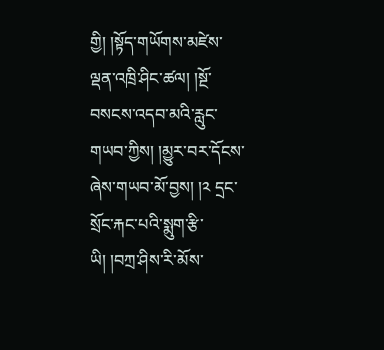གྱི། །སྟོད་གཡོགས་མཛེས་ལྡན་འཁྲི་ཤིང་ཚལ། །སྔོ་བསངས་འདབ་མའི་རླུང་གཡབ་ཀྱིས། །མྱུར་བར་དོངས་ཞེས་གཡབ་མོ་བྱས། །༢ དྲང་སྲོང་རྐང་པའི་སྨུག་རྩི་ཡི། །བཀྲ་ཤིས་རི་མོས་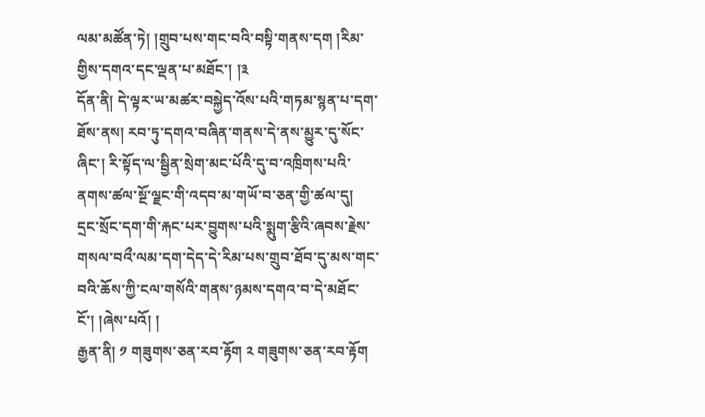ལམ་མཚོན་ཏེ། །གྲུབ་པས་གང་བའི་བསྟི་གནས་དག །རིམ་གྱིས་དགའ་དང་ལྡན་པ་མཐོང་། །༣
དོན་ནི། དེ་ལྟར་ཡ་མཚར་བསྐྱེད་འོས་པའི་གཏམ་སྙན་པ་དག་ཐོས་ནས། རབ་ཏུ་དགའ་བཞིན་གནས་དེ་ནས་མྱུར་དུ་སོང་ཞིང་། རི་སྟོད་ལ་སྦྱིན་སྲེག་མང་པོའི་དུ་བ་འཁྲིགས་པའི་ནགས་ཚལ་སྔོ་ལྗང་གི་འདབ་མ་གཡོ་བ་ཅན་གྱི་ཚལ་དུ། དྲང་སྲོང་དག་གི་རྐང་པར་བྱུགས་པའི་སྨུག་རྩིའི་ཞབས་རྗེས་གསལ་བའྀ་ལམ་དག་དེད་དེ་རིམ་པས་གྲུབ་ཐོབ་དུ་མས་གང་བའི་ཆོས་ཀྱི་ངལ་གསོའི་གནས་ཉམས་དགའ་བ་དེ་མཐོང་ངོ་། །ཞེས་པའོ། །
རྒྱན་ནི། ༡ གཟུགས་ཅན་རབ་རྟོག ༢ གཟུགས་ཅན་རབ་རྟོག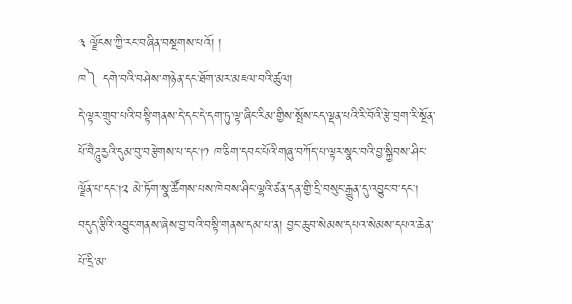༣ ལྗོངས་ཀྱི་རང་བཞིན་བསྔགས་པའོ། །
ཁ༽ དགེ་བའི་བཤེས་གཉེན་དང་ཐོག་མར་མཇལ་བའི་ཚུལ།
དེ་ལྟར་གྲུབ་པའི་བསྟི་གནས་དེ་དང་དེ་དག་ཏུ་ལྟ་ཞིང་རིམ་གྱིས་སྤོས་ངད་ལྡན་པའི་རི་བོའི་རྩེ་བྲག་རི་སྔོན་པོ་བཻཌཱུརྱའི་དུམ་བུ་བརྩེགས་པ་དང།༡ ཁ་ཅིག་དབང་པོའི་གཞུ་བཀོད་པ་ལྟར་སྣང་བའི་བྱ་སྐྱིབས་ཤིང་ལྗོན་པ་དང།༢ མེ་ཏོག་སྣ་ཚོགས་པས་ཁེབས་ཤིང་ལྷའི་ཙན་དན་གྱི་དྲི་བསུང་རྒྱུན་དུ་འབྱུང་བ་དང། བདུད་རྩིའི་འབྱུང་གནས་ཞེས་བྱ་བའི་བསྟི་གནས་དམ་པ་ན། བྱང་ཆུབ་སེམས་དཔའ་སེམས་དཔའ་ཆེན་པོ་དྲི་མ་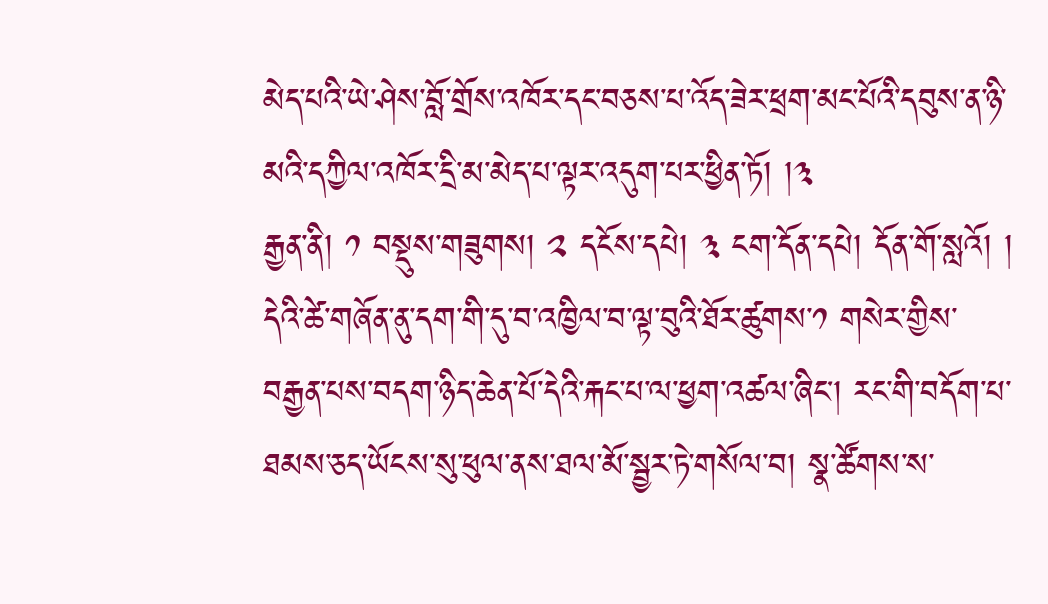མེད་པའི་ཡེ་ཤེས་བློ་གྲོས་འཁོར་དང་བཅས་པ་འོད་ཟེར་ཕྲག་མང་པོའི་དབུས་ན་ཉི་མའི་དཀྱིལ་འཁོར་དྲི་མ་མེད་པ་ལྟར་འདུག་པར་ཕྱིན་ཏོ། །༣
རྒྱན་ནི། ༡ བསྡུས་གཟུགས། ༢ དངོས་དཔེ། ༣ ངག་དོན་དཔེ། དོན་གོ་སླའོ། །
དེའི་ཚེ་གཞོན་ནུ་དག་གི་དུ་བ་འཁྱིལ་བ་ལྟ་བུའི་ཐོར་ཚུགས་༡ གསེར་གྱིས་བརྒྱན་པས་བདག་ཉིད་ཆེན་པོ་དེའི་རྐང་པ་ལ་ཕྱག་འཚལ་ཞིང། རང་གི་བདོག་པ་ཐམས་ཅད་ཡོངས་སུ་ཕུལ་ནས་ཐལ་མོ་སྦྱར་ཏེ་གསོལ་བ། སྣ་ཚོགས་ས་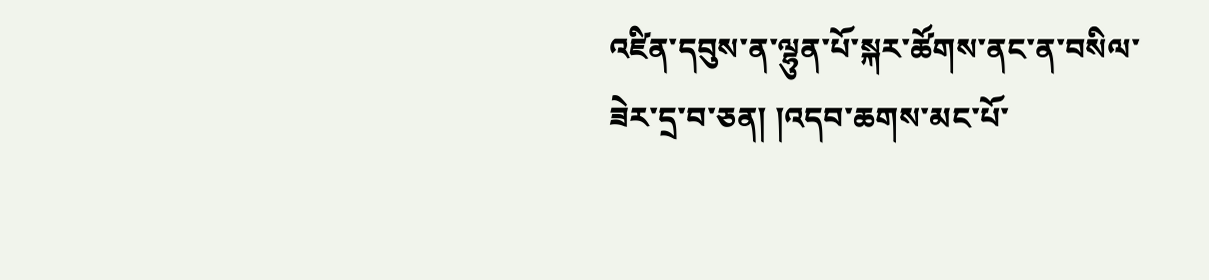འཛིན་དབུས་ན་ལྷུན་པོ་སྐར་ཚོགས་ནང་ན་བསིལ་ཟེར་དྲ་བ་ཅན། །འདབ་ཆགས་མང་པོ་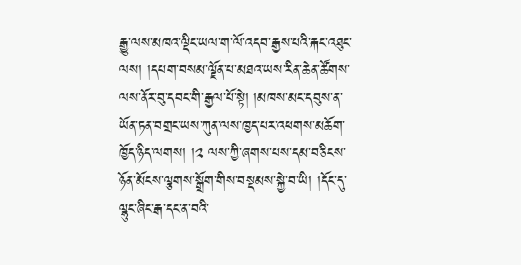རྒྱུ་ལས་མཁའ་ལྡིང་ཡལ་ག་ལོ་འདབ་རྒྱས་པའི་རྐང་འཐུང་ལས། །དཔག་བསམ་ལྗོན་པ་མཐའ་ཡས་རིན་ཆེན་ཚོགས་ལས་ནོར་བུ་དབང་གི་རྒྱལ་པོ་སྟེ། །མཁས་མང་དབུས་ན་ཡོན་ཏན་བགྲང་ཡས་ཀུན་ལས་ཁྱད་པར་འཕགས་མཆོག་ཁྱོད་ཉིད་ལགས། །༢ ལས་ཀྱི་ཞགས་པས་དམ་བཅིངས་ཉོན་མོངས་ལྕགས་སྒྲོག་གིས་བསྡམས་སྐྱེ་བ་ཡི། །དོང་དུ་ལྷུང་ཞིང་རྒ་དང་ན་བའི་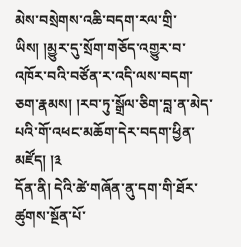མེས་བསྲེགས་འཆི་བདག་རལ་གྲི་ཡིས། །མྱུར་དུ་སྲོག་གཅོད་འགྱུར་བ་འཁོར་བའི་བཙོན་ར་འདི་ལས་བདག་ཅག་རྣམས། །རབ་ཏུ་སྒྲོལ་ཅིག་བླ་ན་མེད་པའི་གོ་འཕང་མཆོག་དེར་བདག་ཕྱིན་མཛོད། །༣
དོན་ནི། དེའི་ཚེ་གཞོན་ནུ་དག་གི་ཐོར་ཚུགས་སྔོན་པོ་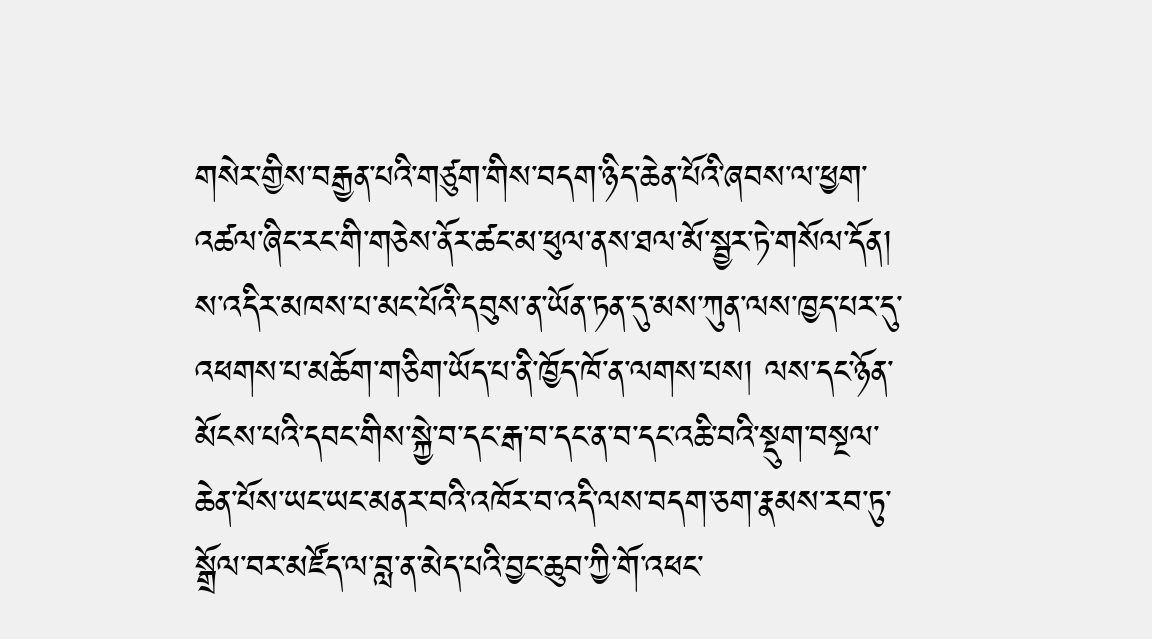གསེར་གྱིས་བརྒྱན་པའི་གཙུག་གིས་བདག་ཉིད་ཆེན་པོའི་ཞབས་ལ་ཕྱག་འཚལ་ཞིང་རང་གི་གཅེས་ནོར་ཚང་མ་ཕུལ་ནས་ཐལ་མོ་སྦྱར་ཏེ་གསོལ་དོན། ས་འདིར་མཁས་པ་མང་པོའི་དབུས་ན་ཡོན་ཏན་དུ་མས་ཀུན་ལས་ཁྱད་པར་དུ་འཕགས་པ་མཆོག་གཅིག་ཡོད་པ་ནི་ཁྱོད་ཁོ་ན་ལགས་པས། ལས་དང་ཉོན་མོངས་པའི་དབང་གིས་སྐྱེ་བ་དང་རྒ་བ་དང་ན་བ་དང་འཆི་བའི་སྡུག་བསྔལ་ཆེན་པོས་ཡང་ཡང་མནར་བའི་འཁོར་བ་འདི་ལས་བདག་ཅག་རྣམས་རབ་ཏུ་སྒྲོལ་བར་མཛོད་ལ་བླ་ན་མེད་པའི་བྱང་ཆུབ་ཀྱི་གོ་འཕང་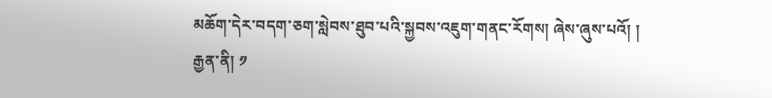མཆོག་དེར་བདག་ཅག་སླེབས་ཐུབ་པའི་སྐྱབས་འཇུག་གནང་རོགས། ཞེས་ཞུས་པའོ། །
རྒྱན་ནི། ༡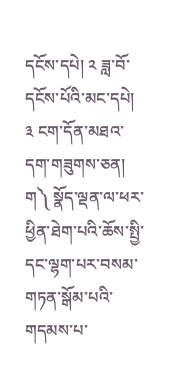དངོས་དཔེ། ༢ ཟླ་བོ་དངོས་པོའི་མང་དཔེ། ༣ ངག་དོན་མཐའ་དག་གཟུགས་ཅན།
ག༽ སྣོད་ལྡན་ལ་ཕར་ཕྱིན་ཐེག་པའི་ཆོས་སྤྱི་དང་ལྷག་པར་བསམ་གཏན་སྒོམ་པའི་གདམས་པ་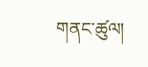གནང་ཚུལ།